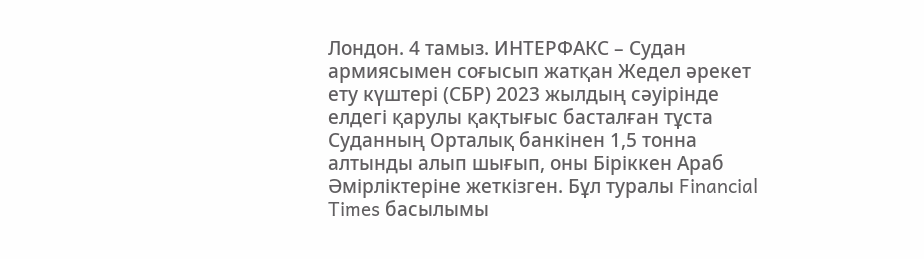Лондон. 4 тамыз. ИНТЕРФАКС – Судан армиясымен соғысып жатқан Жедел әрекет ету күштері (СБР) 2023 жылдың сәуірінде елдегі қарулы қақтығыс басталған тұста Суданның Орталық банкінен 1,5 тонна алтынды алып шығып, оны Біріккен Араб Әмірліктеріне жеткізген. Бұл туралы Financial Times басылымы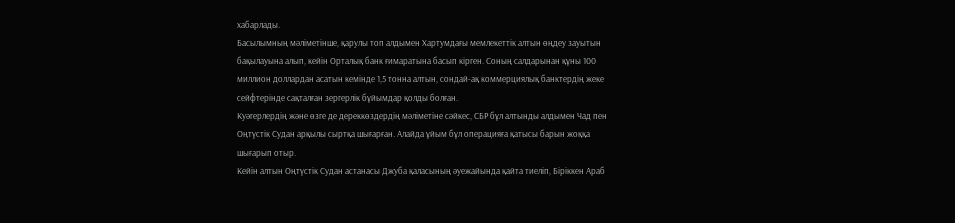хабарлады.
Басылымның мәліметінше, қарулы топ алдымен Хартумдағы мемлекеттік алтын өңдеу зауытын бақылауына алып, кейін Орталық банк ғимаратына басып кірген. Соның салдарынан құны 100 миллион доллардан асатын кемінде 1,5 тонна алтын, сондай-ақ коммерциялық банктердің жеке сейфтерінде сақталған зергерлік бұйымдар қолды болған.
Куәгерлердің және өзге де дереккөздердің мәліметіне сәйкес, СБР бұл алтынды алдымен Чад пен Оңтүстік Судан арқылы сыртқа шығарған. Алайда ұйым бұл операцияға қатысы барын жоққа шығарып отыр.
Кейін алтын Оңтүстік Судан астанасы Джуба қаласының әуежайында қайта тиеліп, Біріккен Араб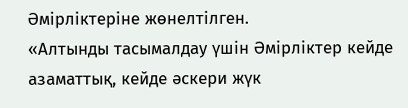Әмірліктеріне жөнелтілген.
«Алтынды тасымалдау үшін Әмірліктер кейде азаматтық, кейде әскери жүк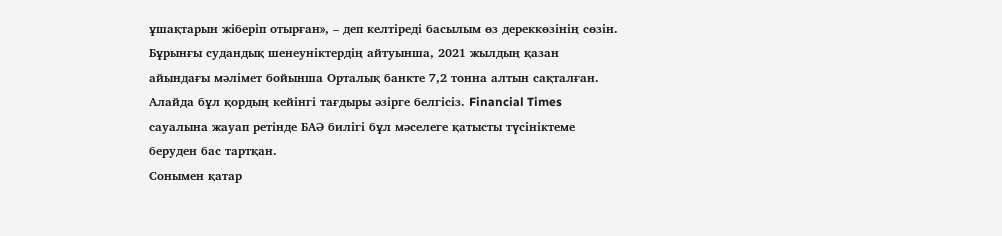ұшақтарын жіберіп отырған», – деп келтіреді басылым өз дереккөзінің сөзін.
Бұрынғы судандық шенеуніктердің айтуынша, 2021 жылдың қазан айындағы мәлімет бойынша Орталық банкте 7,2 тонна алтын сақталған. Алайда бұл қордың кейінгі тағдыры әзірге белгісіз. Financial Times сауалына жауап ретінде БАӘ билігі бұл мәселеге қатысты түсініктеме беруден бас тартқан.
Сонымен қатар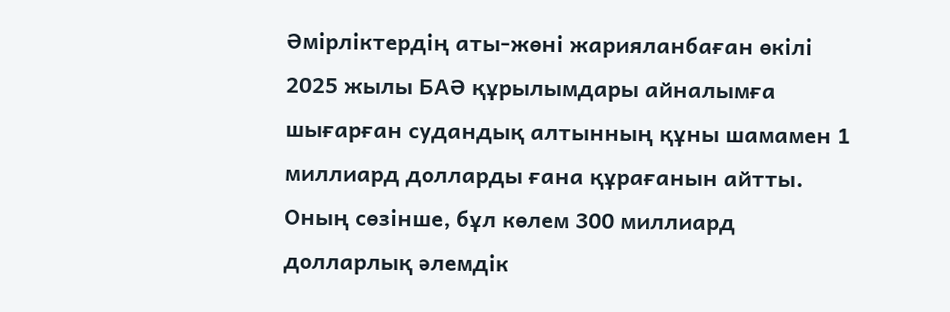Әмірліктердің аты-жөні жарияланбаған өкілі 2025 жылы БАӘ құрылымдары айналымға шығарған судандық алтынның құны шамамен 1 миллиард долларды ғана құрағанын айтты. Оның сөзінше, бұл көлем 300 миллиард долларлық әлемдік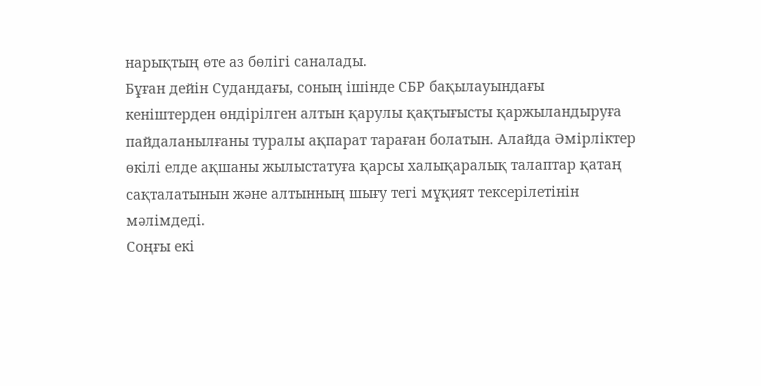нарықтың өте аз бөлігі саналады.
Бұған дейін Судандағы, соның ішінде СБР бақылауындағы кеніштерден өндірілген алтын қарулы қақтығысты қаржыландыруға пайдаланылғаны туралы ақпарат тараған болатын. Алайда Әмірліктер өкілі елде ақшаны жылыстатуға қарсы халықаралық талаптар қатаң сақталатынын және алтынның шығу тегі мұқият тексерілетінін мәлімдеді.
Соңғы екі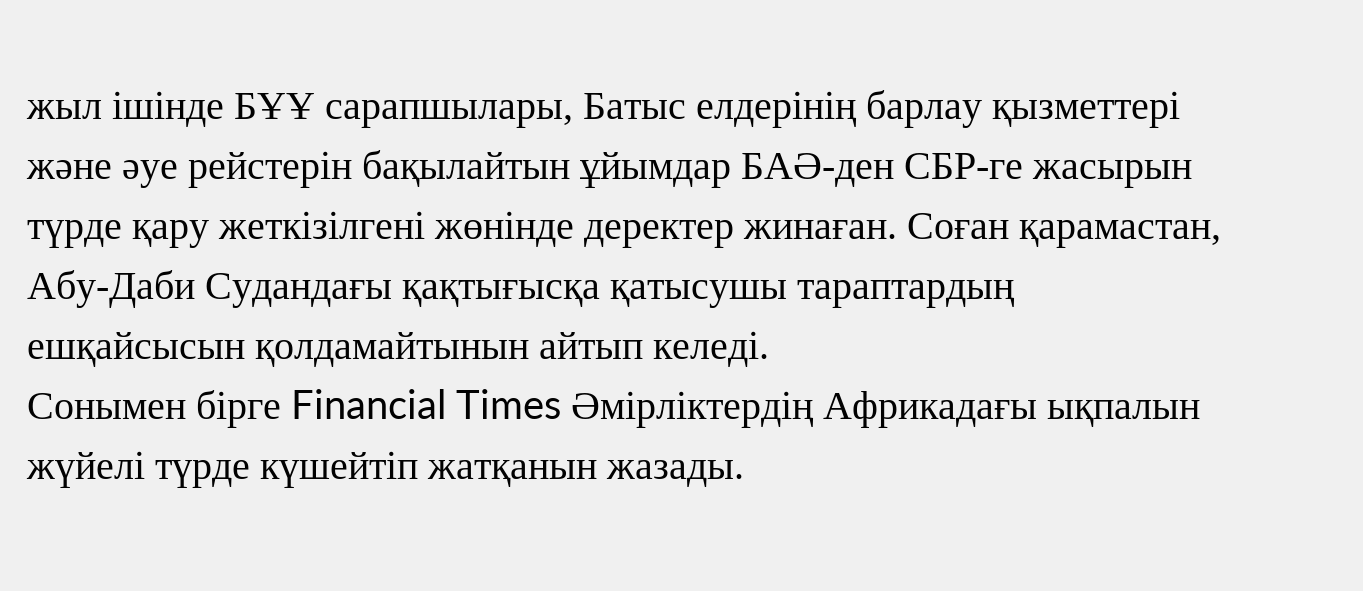жыл ішінде БҰҰ сарапшылары, Батыс елдерінің барлау қызметтері және әуе рейстерін бақылайтын ұйымдар БАӘ-ден СБР-ге жасырын түрде қару жеткізілгені жөнінде деректер жинаған. Соған қарамастан, Абу-Даби Судандағы қақтығысқа қатысушы тараптардың ешқайсысын қолдамайтынын айтып келеді.
Сонымен бірге Financial Times Әмірліктердің Африкадағы ықпалын жүйелі түрде күшейтіп жатқанын жазады.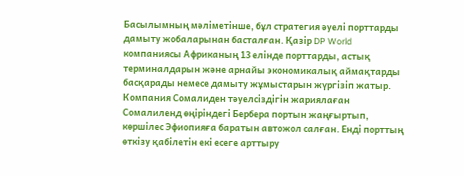Басылымның мәліметінше, бұл стратегия әуелі порттарды дамыту жобаларынан басталған. Қазір DP World компаниясы Африканың 13 елінде порттарды, астық терминалдарын және арнайы экономикалық аймақтарды басқарады немесе дамыту жұмыстарын жүргізіп жатыр.
Компания Сомалиден тәуелсіздігін жариялаған Сомалиленд өңіріндегі Бербера портын жаңғыртып, көршілес Эфиопияға баратын автожол салған. Енді порттың өткізу қабілетін екі есеге арттыру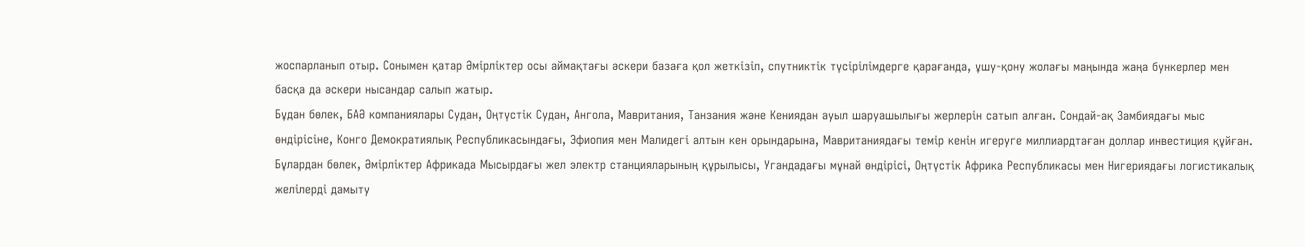жоспарланып отыр. Сонымен қатар Әмірліктер осы аймақтағы әскери базаға қол жеткізіп, спутниктік түсірілімдерге қарағанда, ұшу-қону жолағы маңында жаңа бункерлер мен басқа да әскери нысандар салып жатыр.
Бұдан бөлек, БАӘ компаниялары Судан, Оңтүстік Судан, Ангола, Мавритания, Танзания және Кениядан ауыл шаруашылығы жерлерін сатып алған. Сондай-ақ Замбиядағы мыс өндірісіне, Конго Демократиялық Республикасындағы, Эфиопия мен Малидегі алтын кен орындарына, Мавританиядағы темір кенін игеруге миллиардтаған доллар инвестиция құйған.
Бұлардан бөлек, Әмірліктер Африкада Мысырдағы жел электр станцияларының құрылысы, Угандадағы мұнай өндірісі, Оңтүстік Африка Республикасы мен Нигериядағы логистикалық желілерді дамыту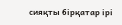сияқты бірқатар ірі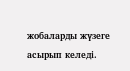жобаларды жүзеге асырып келеді.